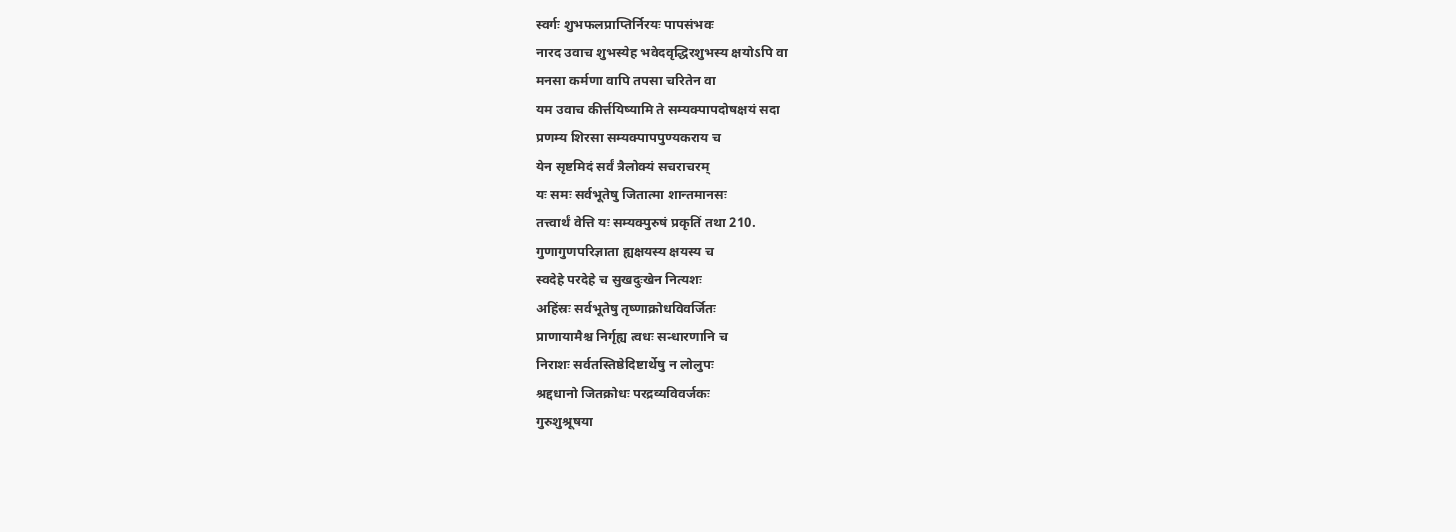स्वर्गः शुभफलप्राप्तिर्निरयः पापसंभवः
नारद उवाच शुभस्येह भवेदवृद्धिरशुभस्य क्षयोऽपि वा
मनसा कर्मणा वापि तपसा चरितेन वा
यम उवाच कीर्त्तयिष्यामि ते सम्यक्पापदोषक्षयं सदा
प्रणम्य शिरसा सम्यक्पापपुण्यकराय च
येन सृष्टमिदं सर्वं त्रैलोक्यं सचराचरम्
यः समः सर्वभूतेषु जितात्मा शान्तमानसः
तत्त्वार्थं वेत्ति यः सम्यक्पुरुषं प्रकृतिं तथा 210.
गुणागुणपरिज्ञाता ह्यक्षयस्य क्षयस्य च
स्वदेहे परदेहे च सुखदुःखेन नित्यशः
अहिंस्रः सर्वभूतेषु तृष्णाक्रोधविवर्जितः
प्राणायामैश्च निर्गृह्य त्वधः सन्धारणानि च
निराशः सर्वतस्तिष्ठेदिष्टार्थेषु न लोलुपः
श्रद्दधानो जितक्रोधः परद्रव्यविवर्जकः
गुरुशुश्रूषया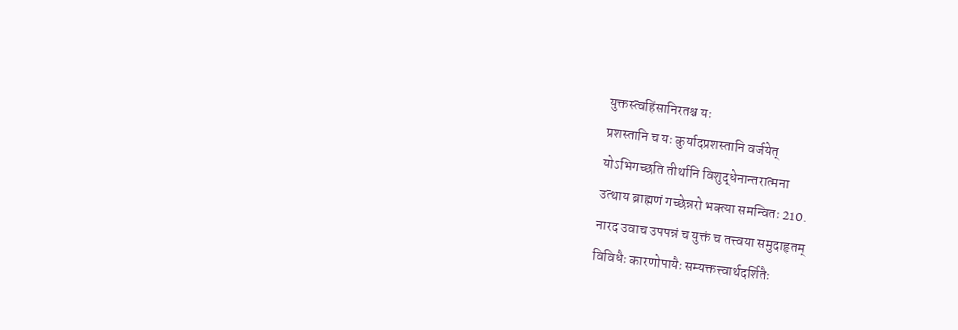युक्तस्त्वहिंसानिरतश्च यः
प्रशस्तानि च यः कुर्यादप्रशस्तानि वर्जयेत्
योऽभिगच्छति तीर्थानि विशुद्धेनान्तरात्मना
उत्थाय ब्राह्मणं गच्छेन्नरो भक्त्या समन्वितः 210.
नारद उवाच उपपन्नं च युक्तं च तत्त्वया समुदाहृतम्
विविधैः कारणोपायैः सम्यक्तत्त्वार्थदर्शितैः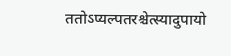ततोऽप्यल्पतरश्चेत्स्यादुपायो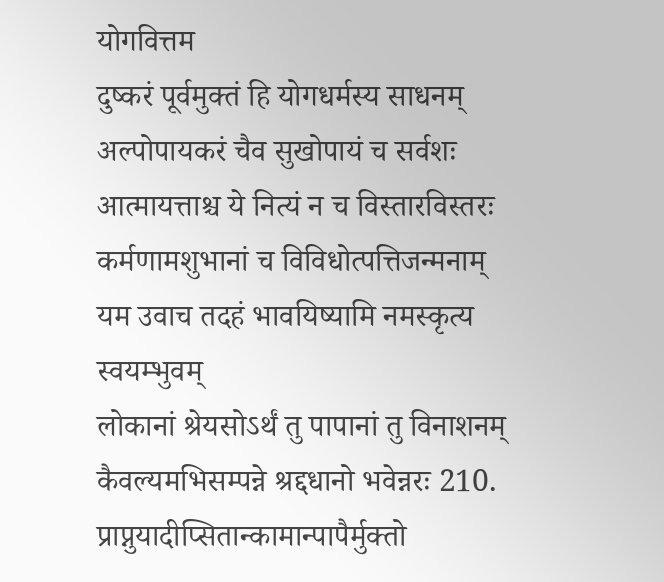योगवित्तम
दुष्करं पूर्वमुक्तं हि योगधर्मस्य साधनम्
अल्पोपायकरं चैव सुखोपायं च सर्वशः
आत्मायत्ताश्च ये नित्यं न च विस्तारविस्तरः
कर्मणामशुभानां च विविधोत्पत्तिजन्मनाम्
यम उवाच तदहं भावयिष्यामि नमस्कृत्य स्वयम्भुवम्
लोकानां श्रेयसोऽर्थं तु पापानां तु विनाशनम्
कैवल्यमभिसम्पन्ने श्रद्दधानो भवेन्नरः 210.
प्राप्नुयादीप्सितान्कामान्पापैर्मुक्तो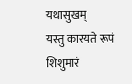यथासुखम्
यस्तु कारयते रूपं शिशुमारं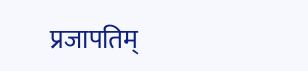प्रजापतिम्